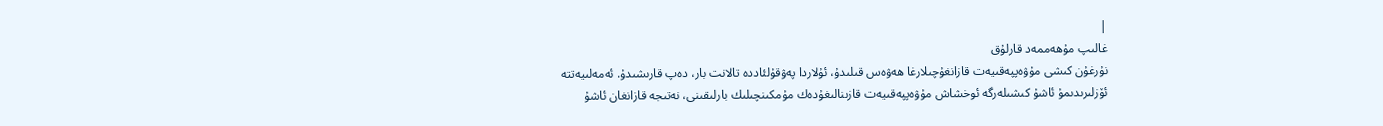|
غالىپ مۇھەممەد قارلۇق
نۇرغۇن كىشى مۇۋەپپەقىيەت قازانغۇچىلارغا ھەۋەس قىلىدۇ، ئۇلاردا پەۋقۇلئاددە تالانت بار، دەپ قارىشىدۇ. ئەمەلىيەتتە ئۆزلىرىدىمۇ ئاشۇ كىشىلەرگە ئوخشاش مۇۋەپپەقىيەت قازىنالىغۇدەك مۇمكىنچىلىك بارلىقىنى، نەتىجە قازانغان ئاشۇ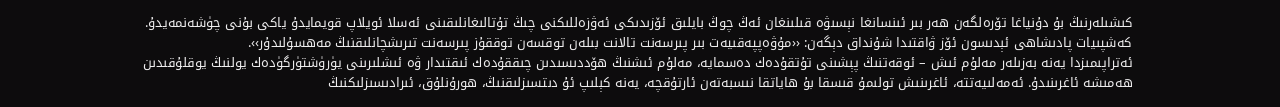كىشىلەرنىڭ بۇ دۇنياغا تۆرەلگەن ھەر بىر ئىنسانغا نېسىۋە قىلىنغان ئەڭ چوڭ بايلىق ئۆزىدىكى ئەۋزەللىكنى چىڭ تۇتالىغانلىقىنى ئەسلا ئويلاپ قويمايدۇ ياكى بۇنى چۈشەنمەيدۇ. كەشپىيات پادىشاھى ئېدىسون ئۆز ۋاقتىدا شۇنداق دېگەن: ‹‹مۇۋەپپەقىيەت بىر پىرسەنت تالانت بىلەن توقسەن توققۇز پىرسەنت تىرىشچانلىقنىڭ مەھسۇلىدۇر››.
ئەتراپىمىزدا يەنە بەزىلەر مەلۇم ئىش – ئوقەتنىڭ پېشىنى تۇتقۇدەك دەسمايە، مەلۇم ئىشنىڭ ھۆددىسىدىن چىققۇدەك ئىقتىدار ۋە ئىشلىرىنى يۈرۈشتۈرگۈدەك يولنىڭ يوقلۇقىدىن ھەمىشە ئاغرىنىدۇ. ئەمەلىيەتتە، ئاغرىنىش تولىمۇ قىسقا بۇ ھاياتقا نىسبەتەن ئارتۇقچە، يەنە كېلىپ ئۇ دىتسىزلىقنىڭ، ھورۇنلۇق، ئىرادىسىزلىكنىڭ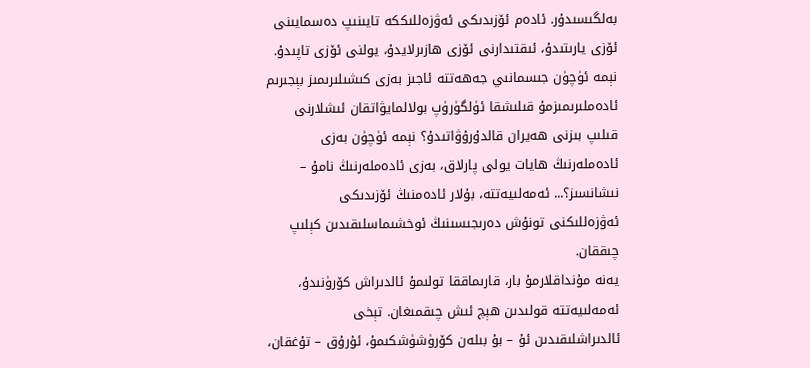بەلگىسىدۇر. ئادەم ئۆزىدىكى ئەۋزەللىككە تايىنىپ دەسمايىنى ئۆزى يارىتىدۇ، ئىقتىدارنى ئۆزى ھازىرلايدۇ، يولنى ئۆزى تاپىدۇ. نېمە ئۈچۈن جىسمانىي جەھەتتە ئاجىز بەزى كىشىلىرىمىز بېجىرىم ئادەملىرىمىزمۇ قىلىشقا ئۈلگۈرۈپ بولالمايۋاتقان ئىشلارنى قىلىپ بىزنى ھەيران قالدۇرۇۋاتىدۇ؟ نېمە ئۈچۈن بەزى ئادەملەرنىڭ ھايات يولى پارلاق، بەزى ئادەملەرنىڭ نامۇ – نىشانسىز؟... ئەمەلىيەتتە، بۇلار ئادەمنىڭ ئۆزىدىكى ئەۋزەللىكنى تونۇش دەرىجىسىنىڭ ئوخشىماسلىقىدىن كېلىپ چىققان.
يەنە مۇنداقلارمۇ بار، قارىماققا تولىمۇ ئالدىراش كۆرۈنىدۇ، ئەمەلىيەتتە قولىدىن ھېچ ئىش چىقمىغان. تېخى ئالدىراشلىقىدىن ئۇ – بۇ بىلەن كۆرۈشۈشكىمۇ، ئۇرۇق – تۇغقان،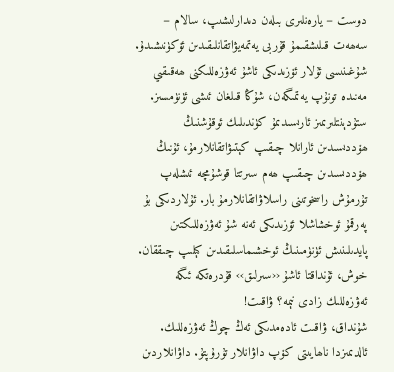دوست – يارەنلىرى بىلەن دىدارلىشىپ، سالام – سەھەت قىلىشقىمۇ قۇربى يەتمەيۋاتقانلىقىدىن ئۆكۈنىشىدۇ. شۇغىنىسى ئۇلار ئۆزىدىكى ئاشۇ ئەۋزەللىكنى ھەقىقىي مەنىدە تونۇپ يەتمىگەن، شۇڭا قىلغان ئىشى ئۈنۈمسىز. ستۇدېنتلىرىمىز ئارىسىدىمۇ كۈندىلىك ئوقۇشنىڭ ھۆددىسىدىن ئارانلا چىقىپ كېتىۋاتقانلارمۇ، ئۇنىڭ ھۆددىسىدىن چىقىپ ھەم سىرتتا قوشۇمچە ئىشلەپ تۇرمۇش راسخوتىنى راسلاۋاتقانلارمۇ بار. ئۇلاردىكى بۇ پەرقمۇ ئوخشاشلا ئۆزىدىكى ئەنە شۇ ئەۋزەللىكتىن پايدىلىنىش ئۈنۈمىنىڭ ئوخشىماسلىقىدىن كېلىپ چىققان. خوش، ئۇنداقتا ئاشۇ ‹‹سىرلىق›› قۇدرەتكە ئىگە ئەۋزەللىك زادى نېمە؟ ۋاقىت!
شۇنداق، ۋاقىت ئادەمدىكى ئەڭ چوڭ ئەۋزەللىك. ئالدىمىزدا ناھايىتى كۆپ داۋانلار تۇرۇپتۇ. داۋانلاردىن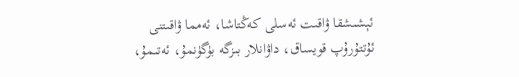ئېشىشقا ۋاقىت ئەسلى كەڭتاشا، ئەمما ۋاقىتنى ئۇتتۇرۇپ قويساق، داۋانلار بىزگە بۈگۈنمۇ، ئەتىمۇ،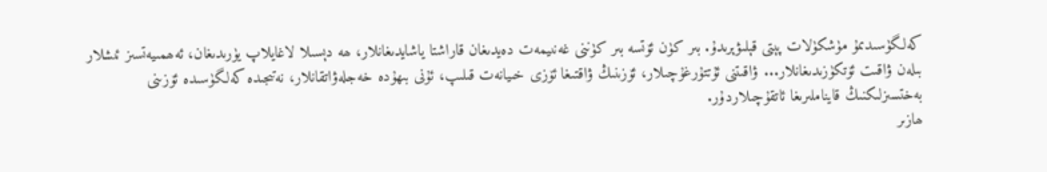كەلگۈسىدىمۇ مۈشكۈلات پېتى قېلىۋېرىدۇ. بىر كۈن ئۆتسە بىر كۈننى غەنىيمەت دەيدىغان قاراشتا ياشايدىغانلار، ھە دېسىلا لاغايلاپ يۈرىدىغان، ئەھمىيەتسىز ئىشلار بىلەن ۋاقىت ئۆتكۈزىدىغانلار... ۋاقىتنى ئۇتتۇرغۇچىلار، ئۆزىنىڭ ۋاقتىغا ئۆزى خىيانەت قىلىپ، ئۇنى بىھۇدە خەجلەۋاتقانلار، نەتىجىدە كەلگۈسىدە ئۆزىنى بەختسىزلىكنىڭ قايناملىرىغا ئاتقۇچىلاردۇر.
ھازىر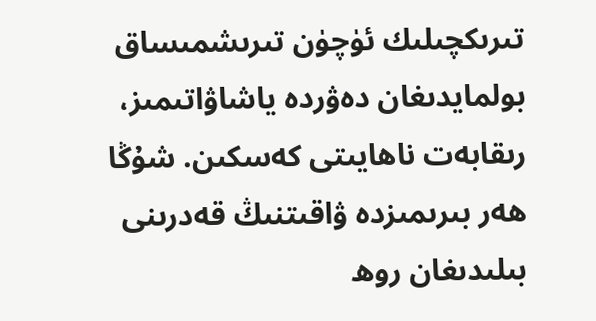تىرىكچىلىك ئۈچۈن تىرىشمىساق بولمايدىغان دەۋردە ياشاۋاتىمىز، رىقابەت ناھايىتى كەسكىن. شۇڭا ھەر بىرىمىزدە ۋاقىتنىڭ قەدرىنى بىلىدىغان روھ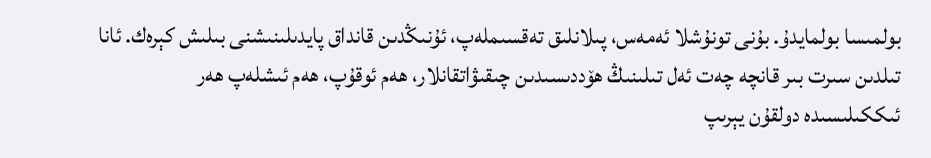بولمىسا بولمايدۇ. بۇنى تونۇشلا ئەمەس، پىلانلىق تەقسىملەپ، ئۇنىڭدىن قانداق پايدىلىنىشنى بىلىش كېرەك. ئانا تىلدىن سىرت بىر قانچە چەت ئەل تىلىنىڭ ھۆددىسىدىن چىقىۋاتقانلار، ھەم ئوقۇپ، ھەم ئىشلەپ ھەر ئىككىلىسىدە دولقۇن يېرىپ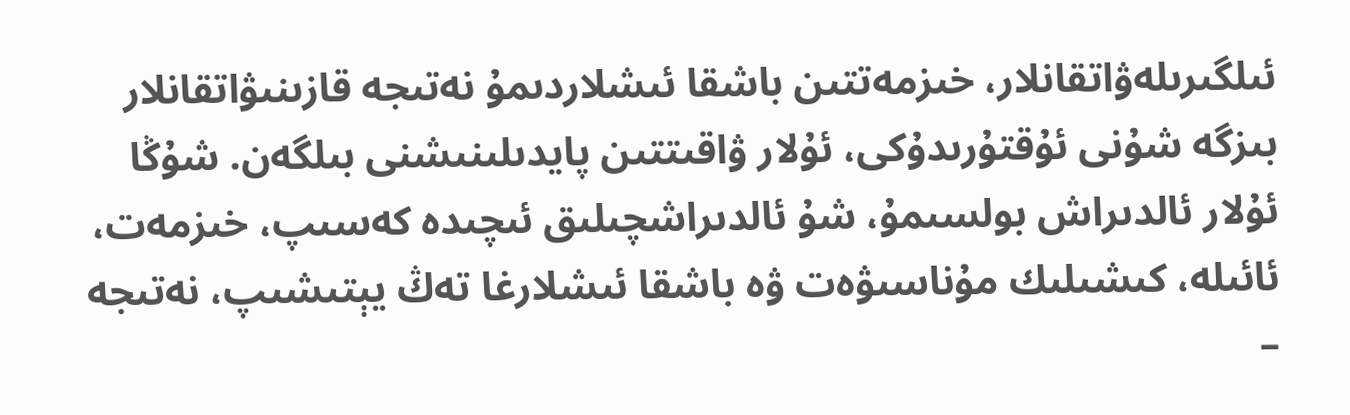ئىلگىرىلەۋاتقانلار، خىزمەتتىن باشقا ئىشلاردىمۇ نەتىجە قازىنىۋاتقانلار بىزگە شۇنى ئۇقتۇرىدۇكى، ئۇلار ۋاقىتتىن پايدىلىنىشنى بىلگەن. شۇڭا ئۇلار ئالدىراش بولسىمۇ، شۇ ئالدىراشچىلىق ئىچىدە كەسىپ، خىزمەت، ئائىلە، كىشىلىك مۇناسىۋەت ۋە باشقا ئىشلارغا تەڭ يېتىشىپ، نەتىجە –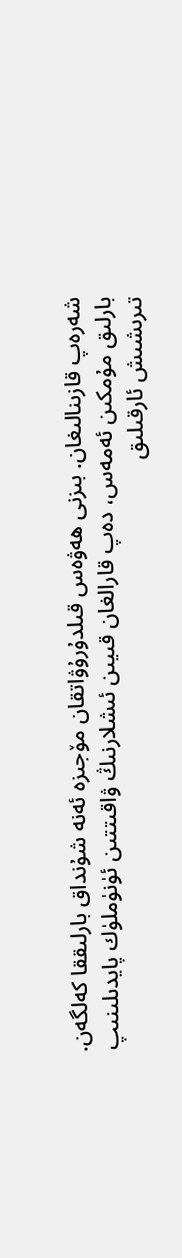شەرەپ قازىنالىغان. بىزنى ھەۋەس قىلدۇرۇۋاتقان مۆجىزە ئەنە شۇنداق بارلىققا كەلگەن.
بارلىق مۇمكىن ئەمەس، دەپ قارالغان قىيىن ئىشلارنىڭ ۋاقىتتىن ئۈنۈملۈك پايدىلىنىپ تىرىشىش ئارقىلىق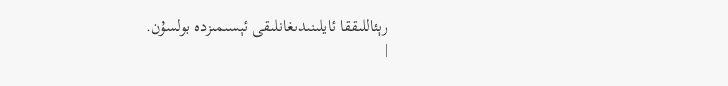رېئاللىققا ئايلىنىدىغانلىقى ئېسىمىزدە بولسۇن.
|